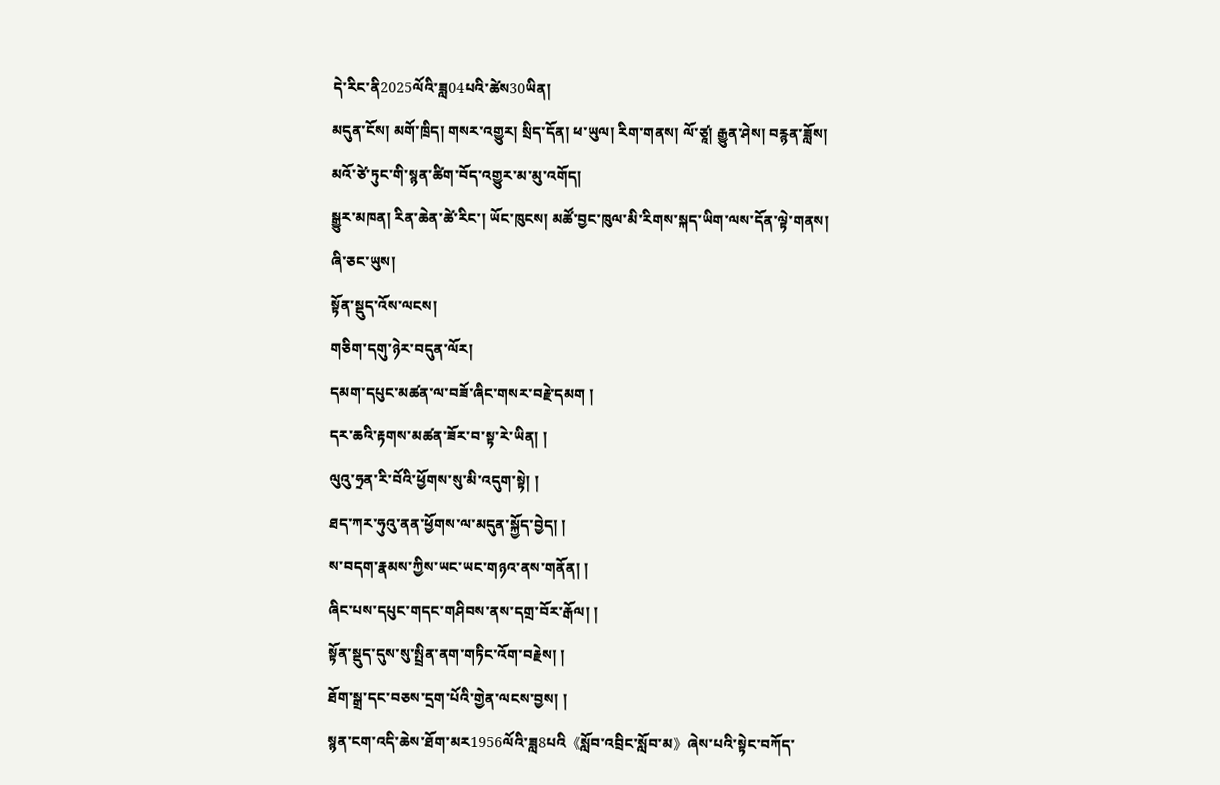དེ་རིང་ནི2025ལོའི་ཟླ04པའི་ཚེས30ཡིན།
མདུན་ངོས། མགོ་ཁྲིད། གསར་འགྱུར། སྲིད་དོན། ཕ་ཡུལ། རིག་གནས། ལོ་ཙཱ། རྒྱུན་ཤེས། བརྙན་ཟློས།
མའོ་ཙེ་ཏུང་གི་སྙན་ཚིག་བོད་འགྱུར་མ་མུ་འགོད།
སྒྱུར་མཁན། རིན་ཆེན་ཚེ་རིང་། ཡོང་ཁུངས། མཚོ་བྱང་ཁུལ་མི་རིགས་སྐད་ཡིག་ལས་དོན་ལྟེ་གནས།
ཞི་ཅང་ཡུས།
སྟོན་སྡུད་འོས་ལངས།
གཅིག་དགུ་ཉེར་བདུན་ལོར།
དམག་དཔུང་མཚན་ལ་བཟོ་ཞིང་གསར་བརྗེ་དམག །
དར་ཆའི་རྟགས་མཚན་ཟོར་བ་སྟ་རེ་ཡིན། །
ལུའུ་ཧྲན་རི་བོའི་ཕྱོགས་སུ་མི་འདུག་སྟེ། །
ཐད་ཀར་ཧུའུ་ནན་ཕྱོགས་ལ་མདུན་སྐྱོད་བྱེད། །
ས་བདག་རྣམས་ཀྱིས་ཡང་ཡང་གཉའ་ནས་གནོན། །
ཞིང་པས་དཔུང་གདང་གཤིབས་ནས་དགྲ་བོར་རྒོལ། །
སྟོན་སྡུད་དུས་སུ་སྤྲིན་ནག་གཏིང་འོག་བརྗེས། །
ཐོག་སྒྲ་དང་བཅས་དྲག་པོའི་གྱེན་ལངས་བྱས། །
སྙན་ངག་འདི་ཆེས་ཐོག་མར1956ལོའི་ཟླ8པའི《སློབ་འབྲིང་སློབ་མ》ཞེས་པའི་སྟེང་བཀོད་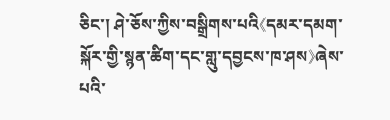ཅིང་། ཤེ་ཅོས་ཀྱིས་བསྒྲིགས་པའི《དམར་དམག་སྐོར་གྱི་སྙན་ཚིག་དང་གླུ་དབྱངས་ཁ་ཤས》ཞེས་པའི་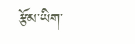རྩོམ་ཡིག་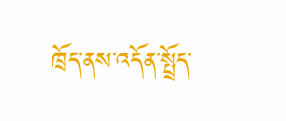ཁྲོད་ནས་འདོན་སྤྲོད་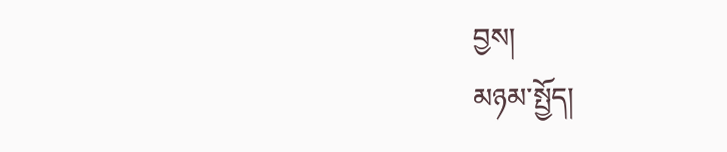བྱས།
མཉམ་སྤྱོད།